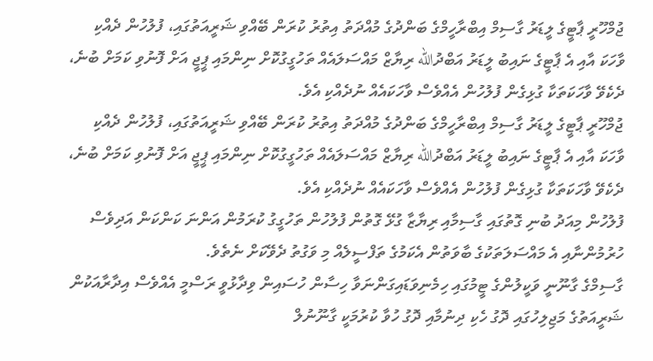ޖުމްހޫރީ ޕާޓީގެ ލީޑަރު ގާސިމް އިބްރާހީމްގެ ބަންދުގެ މުއްދަތު އިތުރު ކުރަން ބޭއްވި ޝަރީއަތުގައި، ފުލުހުން ދެއްކި ވާހަކަ އާއި އެ ޕާޓީގެ ނައިބު ލީޑަރު އަބްދުالله ރިޔާޒް މައްސަލައެއް ތަހުގީގުކޮށް ނިންމައި ޕީޖީ އަށް ފޮނުވި ކަމަށް ބުނެ، ދެކެވޭ ވާހަކަތަކާ ގުޅިގެން ފުލުހުން އެއްވެސް ވާހަކައެއް ނުދެއްކި އެވެ.
ޖުމްހޫރީ ޕާޓީގެ ލީޑަރު ގާސިމް އިބްރާހީމްގެ ބަންދުގެ މުއްދަތު އިތުރު ކުރަން ބޭއްވި ޝަރީއަތުގައި، ފުލުހުން ދެއްކި ވާހަކަ އާއި އެ ޕާޓީގެ ނައިބު ލީޑަރު އަބްދުالله ރިޔާޒް މައްސަލައެއް ތަހުގީގުކޮށް ނިންމައި ޕީޖީ އަށް ފޮނުވި ކަމަށް ބުނެ، ދެކެވޭ ވާހަކަތަކާ ގުޅިގެން ފުލުހުން އެއްވެސް ވާހަކައެއް ނުދެއްކި އެވެ.
ފުލުހުން މިއަދު ބުނި ގޮތުގައި ގާސިމާއި ރިޔާޒާ ގުޅޭ ގޮތުން ފުލުހުން ތަހުގީގު ކުރަމުން އަންނަ ކަންކަން އަދިވެސް ހުރުމުންނާއި އެ މައްސަލަތަކުގެ ބާވަތުން އެކަމުގެ ތަފްސީލެއް މި ވަގުތު ދެވޭކަށް ނެތެވެ.
ގާސިމްގެ ގާނޫނީ ވަކީލުންގެ ޓީމުގައި ހިމެނިވަޑައިގަންނަވާ ހިސާން ހުސައިން ވިދާޅުވީ ރަސްމީ އެއްވެސް އިދާރާއަކުން ޝަރީއަތުގެ މަޖިލިހުގައި ދޮގު ހެކި ދިނުމާއި ދޮގު ހުވާ ކުރުމަކީ ގާނޫނުލް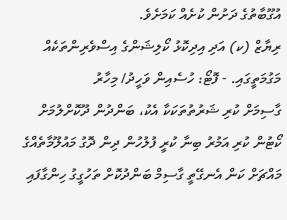އުގޫބާތުގެ ދަށުން ކުށެއް ކަމަށެވެ.
ރިޔާޒް (ކ) އަދި އިދިކޮޅު ކޯލިޝަންގެ އިސްވެރިންތަކެއް މަގުމަތީގައި. - ފޮޓޯ: ހުސެއިން ވަހީދު/ މިހާރު
ގާސިމަށް ކުރި ޝަރުތުތަކަކާ އެކު، ބަންދުން ދޫކޮށްލުމަށް ކޯޓުން ކުރި އަމުރު ބިނާ ކުރީ ފުލުހުން ދިން ދޮގު މައުލޫމާތެއްގެ މައްޗަށް ކަން އެނގޭތީ ގާސިމް ބަންދުކޮށް ތަހުގީގު ހިންގާފައި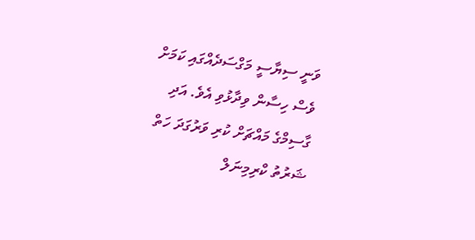ވަނީ ސިޔާސީ މަގްސަދެއްގައި ކަމަށް ވެސް ހިސާން ވިދާޅުވި އެވެ. އަދި ގާސިމްގެ މައްޗަށް ކުރި ވަރުގަދަ ހަތް ޝަރުތު ކްރިމިނަލް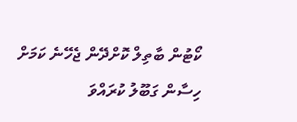ކޯޓުން ބާތިލް ކޮށްދޭން ޖެހޭނެ ކަމަށް ހިސާން ގަބޫލު ކުރައްވަ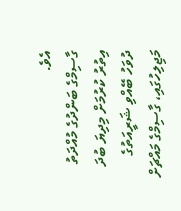އެވެ.
ގާސިމްގެ ބަންދުގެ މުއްދަތު އިތުރު ކުރުމަށް މިދިޔަ ބުދަ ދުވަހު ބޭއްވި ޝަރީއަތުގެ މަޖިލިހުގައި، ގާސިމްގެ މައްޗަށް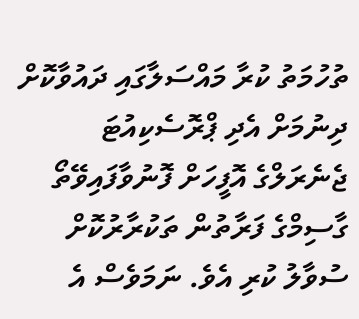ތުހުމަތު ކުރާ މައްސަލާގައި ދައުވާކޮށް ދިނުމަށް އެދި ޕްރޮސެކިއުޓަ ޖެނެރަލްގެ އޮފީހަށް ފޮނުވާފައިވޭތޯ ގާސިމްގެ ފަރާތުން ތަކުރާރުކޮށް ސުވާލު ކުރި އެވެ. ނަމަވެސް އެ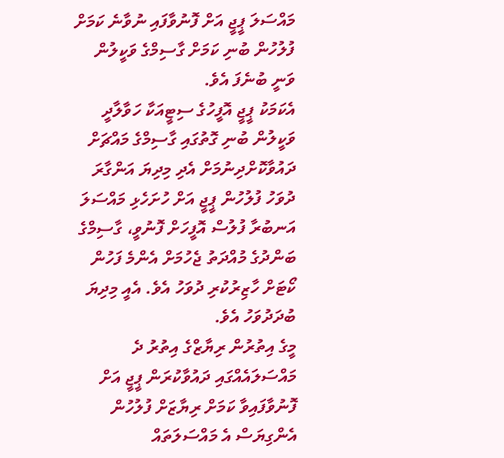މައްސަލަ ޕީޖީ އަށް ފޮނުވާފައި ނުވާނެ ކަމަށް ފުލުހުން ބުނި ކަމަށް ގާސިމްގެ ވަކީލުން ވަނީ ބުނެފަ އެވެ.
އެކަމަކު ޕީޖީ އޮފީހުގެ ސިޓީއަކާ ހަވާލާދީ ވަކީލުން ބުނި ގޮތުގައި ގާސިމްގެ މައްޗަށް ދައުވާކޮށްދިނުމަށް އެދި މިދިޔަ އަންގާރަ ދުވަހު ފުލުހުން ޕީޖީ އަށް ހުށަހެޅި މައްސަލަ އަނބުރާ ފުލުސް އޮފީހަށް ފޮނުވީ، ގާސިމްގެ ބަންދުގެ މުއްދަތު ޖެހުމަށް އެންމެ ފަހުން ކޯޓަށް ހާޒިރުކުރި ދުވަހު އެވެ. އެއީ މިދިޔަ ބުދަދުވަހު އެވެ.
މީގެ އިތުރުން ރިޔާޒްގެ އިތުރު ދެ މައްސަލައެއްގައި ދައުވާކުރަން ޕީޖީ އަށް ފޮނުވާފައިވާ ކަމަށް ރިޔާޒަށް ފުލުހުން އެންގިޔަސް އެ މައްސަލަތައް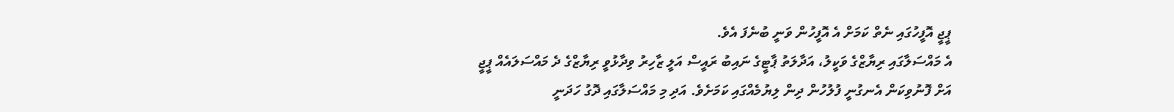ޕީޖީ އޮފީހުގައި ނެތް ކަމަށް އެ އޮފީހުން ވަނީ ބުނެފަ އެވެ.
އެ މައްސަލާގައި ރިޔާޒްގެ ވަކީލު، އަދާލަތު ޕާޓީގެ ނައިބު ރައީސް އަލީ ޒާހިރު ވިދާޅުވީ ރިޔާޒްގެ ދެ މައްސަލައެއް ޕީޖީ އަށް ފޮނުވިކަން އެނގުނީ ފުލުހުން ދިން ލިޔުމެއްގައި ކަމަށެވެ. އަދި މި މައްސަލާގައި ދޮގު ހަދަނީ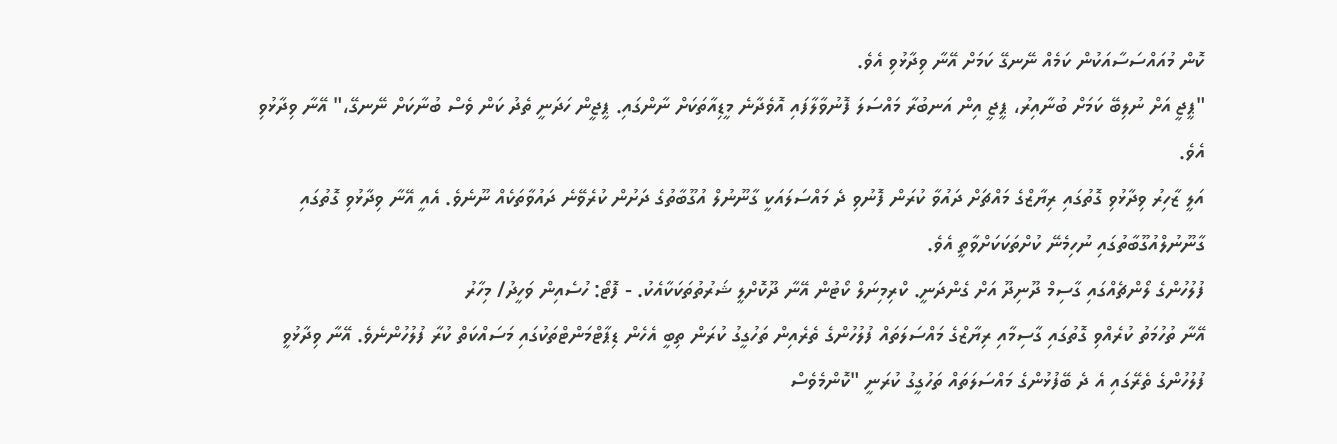ކޮން މުއައްސަސާއަކުން ކަމެއް ނޭނގޭ ކަމަށް އޭނާ ވިދާޅުވި އެވެ.
"ޕީޖީ އަށް ނުލިބޭ ކަމަށް ބުނާއިރު، ޕީޖީ އިން އަނބުރާ މައްސަލަ ފޮނުވާލާފައި އޮވެދާނެ މީޑިއާތަކަށް ނާންގައި. ޕީޖީން ހަދަނީ ތެދު ކަން ވެސް ބުނާކަށް ނޭނގޭ،" އޭނާ ވިދާޅުވި އެވެ.
އަލީ ޒާހިރު ވިދާޅުވި ގޮތުގައި ރިޔާޒްގެ މައްޗަށް ދައުވާ ކުރަން ފޮނުވި ދެ މައްސަލައަކީ ގާނޫނުލް އުގޫބާތުގެ ދަށުން ކުރެވޭނެ ދައުވާތަކެއް ނޫނެވެ. އެއީ އޭނާ ވިދާޅުވި ގޮތުގައި ގާނޫނުލްއުގޫބާތުގައި ނުހިމެނޭ ކުށްތަކަކަށްވާތީ އެވެ.
ފުލުހުންގެ ލޯންޗެއްގައި ގާސިމް ދޫނިދޫ އަށް ގެންދަނީ. ކްރިމިނަލް ކޯޓުން އޭނާ ދޫކޮށްލީ ޝަރުތުތަކަކާއެކު. - ފޮޓޯ: ހުސެއިން ވަހީދު/ މިހާރު
އޭނާ ތުހުމަތު ކުރެއްވި ގޮތުގައި ގާސިމާއި ރިޔާޒްގެ މައްސަލަތައް ފުލުހުންގެ ތެރެއިން ތަހުގީގު ކުރަން ތިބީ އެހެން ޑިޕާޓްމަންޓްތަކުގައި މަސައްކަތް ކުރާ ފުލުހުންނެވެ. އޭނާ ވިދާޅުވީ ފުލުހުންގެ ތެރޭގައި އެ ދެ ބޭފުޅުންގެ މައްސަލަތައް ތަހުގީގު ކުރަނީ "ކޮންމެވެސް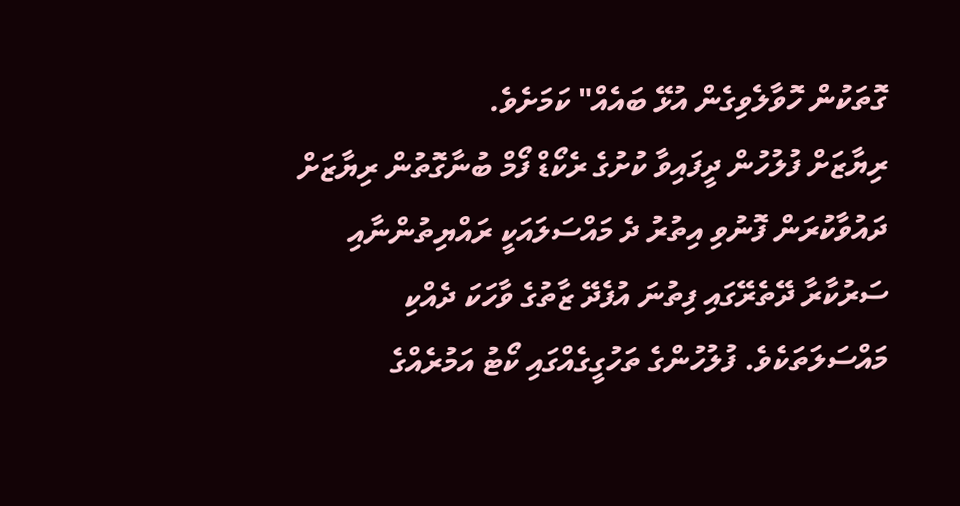ގޮތަކުން ހޮވާލެވިގެން އުޅޭ ބައެއް" ކަމަށެވެ.
ރިޔާޒަށް ފުލުހުން ދީފައިވާ ކުށުގެ ރެކޯޑް ފޯމް ބުނާގޮތުން ރިޔާޒަށް ދައުވާކުރަން ފޮނުވި އިތުރު ދެ މައްސަލައަކީ ރައްޔިތުންނާއި ސަރުކާރާ ދޭތެރޭގައި ފިތުނަ އުފެދޭ ޒާތުގެ ވާހަކަ ދެއްކި މައްސަލަތަކެވެ. ފުލުހުންގެ ތަހުގީގެއްގައި ކޯޓު އަމުރެއްގެ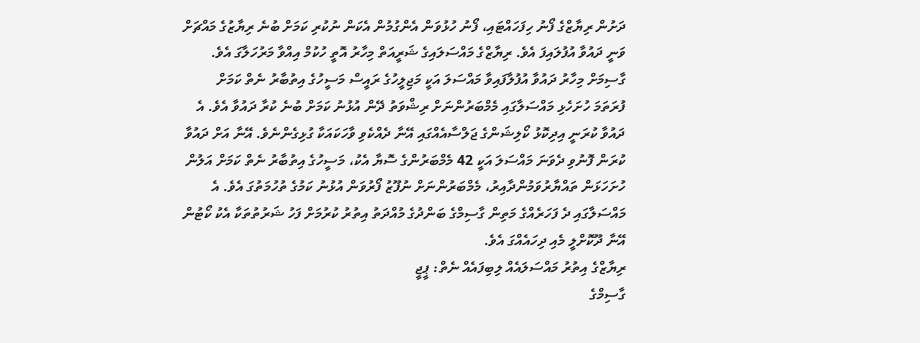ދަށުން ރިޔާޒްގެ ފޯނު ހިފަހައްޓައި، ފޯނު ހުޅުވަން އެންގުމުން އެކަން ނުކުރި ކަމަށް ބުނެ ރިޔާޒުގެ މައްޗަށް ވަނީ ދައުވާ އުފުލައިފަ އެވެ. ރިޔާޒްގެ މައްސަލައިގެ ޝަރީއަތް މިހާރު އޮތީ ހުކުމް އިއްވާ މަރުހަލާގަ އެވެ.
ގާސިމަށް މިހާރު ދައުވާ އުފުލާފައިވާ މައްސަލަ އަކީ މަޖިލީހުގެ ރައީސް މަސީހުގެ އިތުބާރު ނެތް ކަމަށް ފުރަތަމަ ހުށަހެޅި މައްސަލާގައި މެމްބަރުންނަށް ރިޝްވަތު ދޭން އުޅުނު ކަމަށް ބުނެ ކުރާ ދައުވާ އެވެ. އެ ދައުވާ ކުރަނީ އިދިކޮޅު ކޯލިޝަންގެ ޖަލްސާއެއްގައި އޭނާ ދެއްކެވި ވާހަކައަކާ ގުޅިގެންނެވެ. އޭނާ އަށް ދައުވާ ކުރަން ފޮނުވި ދެވަނަ މައްސަލަ އަކީ 42 މެމްބަރުންގެ ސޮޔާ އެކު، މަސީހުގެ އިތުބާރު ނެތް ކަމަށް އަލުން ހުށަހަޅަން ތައްޔާރުވަމުންދާއިރު، މެމްބަރުންނަށް ނުފޫޒު ފޯރުވަން އުޅުނު ކަމުގެ ތުހުމަތުގަ އެވެ. އެ މައްސަލާގައި ދެ ފަހަރެއްގެ މަތިން ގާސިމްގެ ބަންދުގެ މުއްދަތު އިތުރު ކުރުމަށް ފަހު ޝަރުތުތަކާ އެކު ކޯޓުން އޭނާ ދޫކޮށްލީ މެއި ދިހައެއްގަ އެވެ.
ރިޔާޒްގެ އިތުރު މައްސަލައެއް ލިބިފައެއް ނެތް: ޕީޖީ
ގާސިމްގެ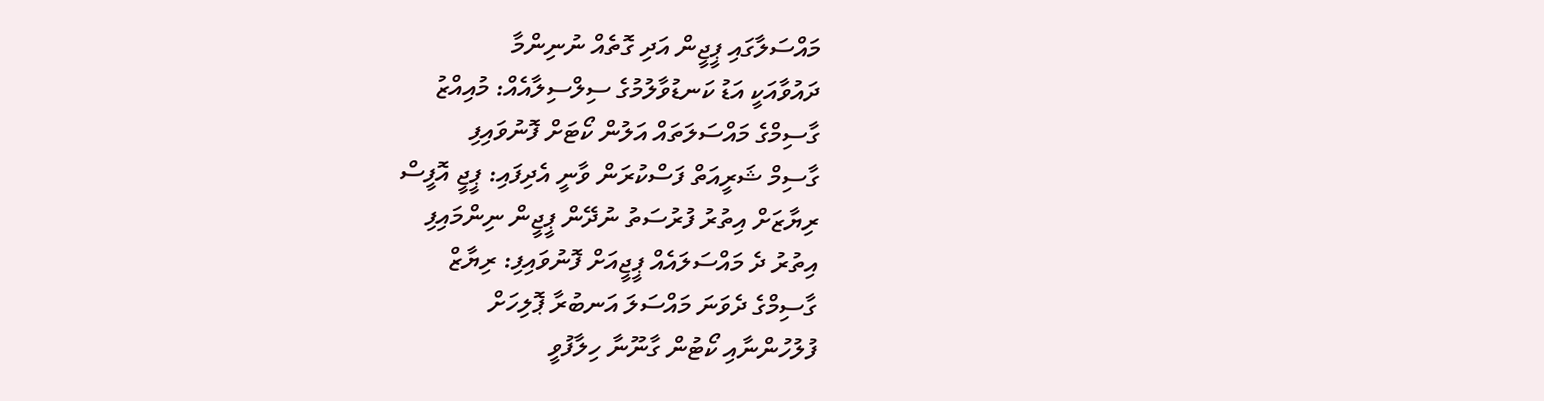މައްސަލާގައި ޕީޖީން އަދި ގޮތެއް ނުނިންމާ
ދައުވާއަކީ އަޑު ކަނޑުވާލުމުގެ ސިލްސިލާއެއް: މުއިއްޒު
ގާސިމްގެ މައްސަލަތައް އަލުން ކޯޓަށް ފޮނުވައިފި
ގާސިމް ޝަރީއަތް ފަސްކުރަން ވާނީ އެދިފައި: ޕީޖީ އޮފީސް
ރިޔާޒަށް އިތުރު ފުރުސަތު ނުދޭން ޕީޖީން ނިންމައިފި
އިތުރު ދެ މައްސަލައެއް ޕީޖީއަށް ފޮނުވައިފި: ރިޔާޒް
ގާސިމްގެ ދެވަނަ މައްސަލަ އަނބުރާ ޕޮލިހަށް
ފުލުހުންނާއި ކޯޓުން ގާނޫނާ ހިލާފުވީ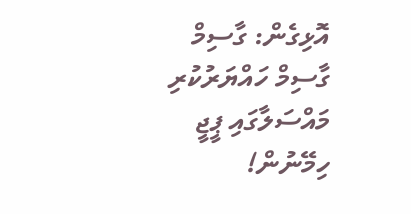އޮޅިގެން: ގާސިމް
ގާސިމް ހައްޔަރުކުރި މައްސަލާގައި ޕީޖީ ހިމޭނުން!